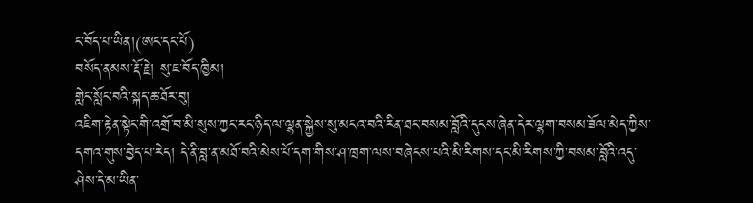ང་བོད་པ་ཡིན།(ཨང་དང་པོ)
བསོད་ནམས་རྡོ་རྗེ། སུ་ཇ་བོད་ཁྱིམ།
གླེང་སློང་བའི་སྐད་ཆ་ཐོར་བུ།
འཇིག་རྟེན་སྟེང་གི་འགྲོ་བ་མི་སུས་ཀྱང་རང་ཉིད་ལ་ལྷན་སྐྱེས་སུ་མངའ་བའི་རིན་ཐང་བསམ་བློའི་དུངས་ཞེན་དེར་ལྷག་བསམ་ཟོལ་མེད་ཀྱིས་དགའ་གུས་བྱེད་པ་རེད། དེ་ནི་བླ་ན་མཐོ་བའི་མེས་པོ་དག་གིས་ཤ་ཁྲག་ལས་བཞེངས་པའི་མི་རིགས་དང་མི་རིགས་ཀྱི་བསམ་བློའི་འདུ་ཤེས་དེ་མ་ཡིན་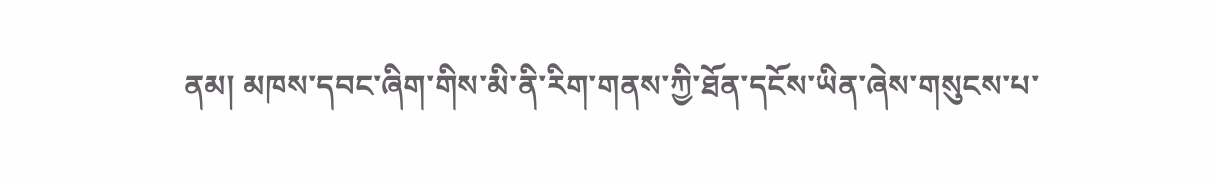ནམ། མཁས་དབང་ཞིག་གིས་མི་ནི་རིག་གནས་ཀྱི་ཐོན་དངོས་ཡིན་ཞེས་གསུངས་པ་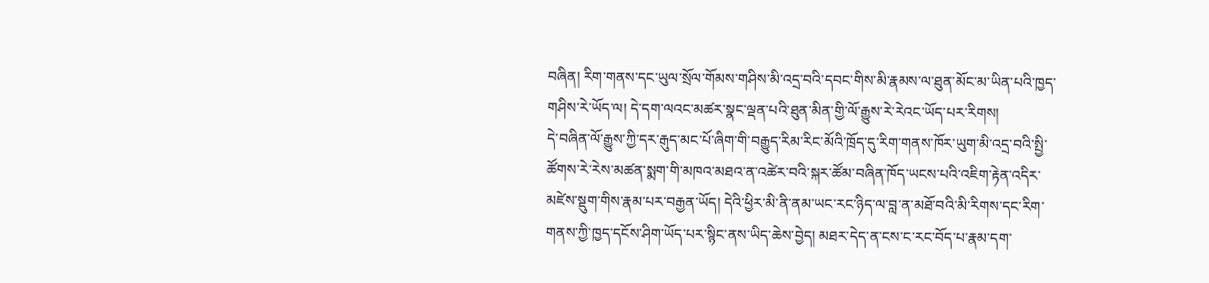བཞིན། རིག་གནས་དང་ཡུལ་སྲོལ་གོམས་གཤིས་མི་འདྲ་བའི་དབང་གིས་མི་རྣམས་ལ་ཐུན་མོང་མ་ཡིན་པའི་ཁྱད་གཤིས་རེ་ཡོད་ལ། དེ་དག་ལའང་མཚར་སྣང་ལྡན་པའི་ཐུན་མིན་གྱི་ལོ་རྒྱུས་རེ་རེའང་ཡོད་པར་རིགས།
དེ་བཞིན་ལོ་རྒྱུས་ཀྱི་དར་རྒུད་མང་པོ་ཞིག་གི་བརྒྱུད་རིམ་རིང་མོའི་ཁྲོད་དུ་རིག་གནས་ཁོར་ཡུག་མི་འདྲ་བའི་སྤྱི་ཚོགས་རེ་རེས་མཚན་སྨག་གི་མཁའ་མཐའ་ན་འཚེར་བའི་སྐར་ཚོམ་བཞིན་ཁོད་ཡངས་པའི་འཇིག་རྟེན་འདིར་མཛེས་སྡུག་གིས་རྣམ་པར་བརྒྱན་ཡོད། དེའི་ཕྱིར་མི་ནི་ནམ་ཡང་རང་ཉིད་ལ་བླ་ན་མཐོ་བའི་མི་རིགས་དང་རིག་གནས་ཀྱི་ཁྱད་དངོས་ཤིག་ཡོད་པར་སྙིང་ནས་ཡིད་ཆེས་བྱེད། མཐར་དེད་ན་ངས་ང་རང་བོད་པ་རྣམ་དག་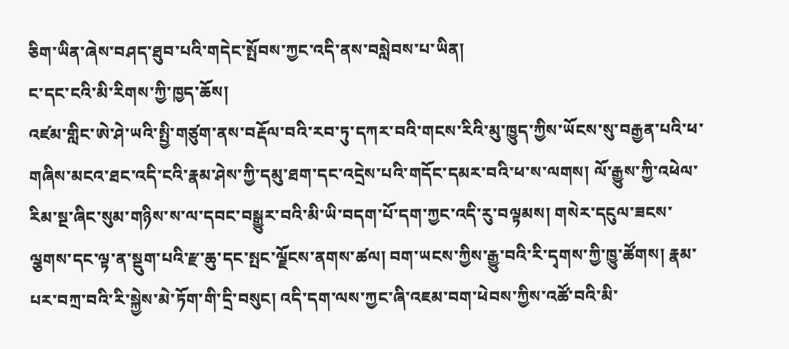ཅིག་ཡིན་ཞེས་བཤད་ཐུབ་པའི་གདེང་སྤོབས་ཀྱང་འདི་ནས་བསླེབས་པ་ཡིན།
ང་དང་ངའི་མི་རིགས་ཀྱི་ཁྱད་ཆོས།
འཛམ་གླིང་ཨེ་ཤེ་ཡའི་སྤྱི་གཙུག་ནས་བརྡོལ་བའི་རབ་ཏུ་དཀར་བའི་གངས་རིའི་མུ་ཁྱུད་ཀྱིས་ཡོངས་སུ་བརྒྱན་པའི་ཕ་གཞིས་མངའ་ཐང་འདི་ངའི་རྣམ་ཤེས་ཀྱི་དམུ་ཐག་དང་འདྲེས་པའི་གདོང་དམར་བའི་ཕ་ས་ལགས། ལོ་རྒྱུས་ཀྱི་འཕེལ་རིམ་སྔ་ཞིང་སུམ་གཉིས་ས་ལ་དབང་བསྒྱུར་བའི་མི་ཡི་བདག་པོ་དག་ཀྱང་འདི་རུ་བལྟམས། གསེར་དངུལ་ཟངས་ལྕགས་དང་ལྟ་ན་སྡུག་པའི་རྫ་ཆུ་དང་སྤང་ལྗོངས་ནགས་ཚལ། བག་ཡངས་ཀྱིས་རྒྱུ་བའི་རི་དྭགས་ཀྱི་ཁྱུ་ཚོགས། རྣམ་པར་བཀྲ་བའི་རི་སྐྱེས་མེ་ཏོག་གི་དྲི་བསུང། འདི་དག་ལས་ཀྱང་ཞི་འཇམ་བག་ཕེབས་ཀྱིས་འཚོ་བའི་མི་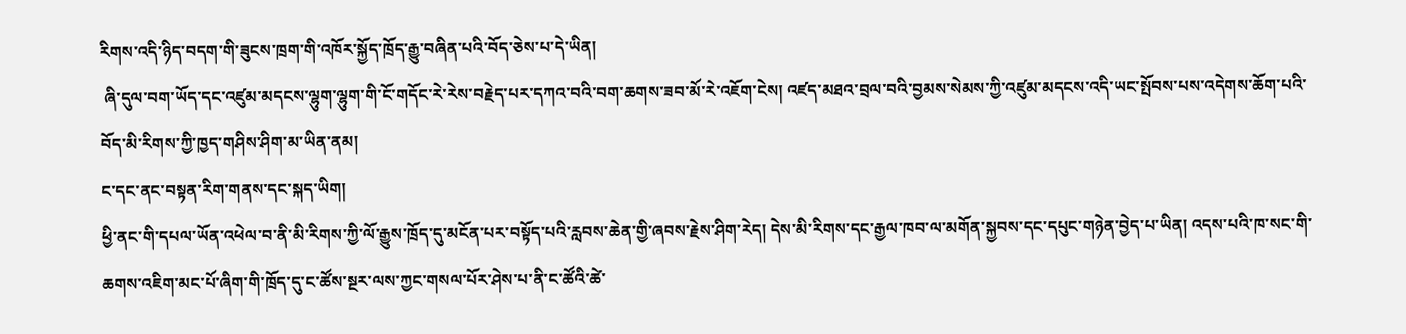རིགས་འདི་ཉིད་བདག་གི་ཟུངས་ཁྲག་གི་འཁོར་སྐྱོད་ཁྲོད་རྒྱུ་བཞིན་པའི་བོད་ཅེས་པ་དེ་ཡིན།
 ཞི་དུལ་བག་ཡོད་དང་འཛུམ་མདངས་ལྷུག་ལྷུག་གི་ངོ་གདོང་རེ་རེས་བརྗེད་པར་དཀའ་བའི་བག་ཆགས་ཟབ་མོ་རེ་འཇོག་ངེས། འཛད་མཐའ་བྲལ་བའི་བྱམས་སེམས་ཀྱི་འཛུམ་མདངས་འདི་ཡང་སྤོབས་པས་འདེགས་ཆོག་པའི་བོད་མི་རིགས་ཀྱི་ཁྱད་གཤིས་ཤིག་མ་ཡིན་ནམ།
ང་དང་ནང་བསྟན་རིག་གནས་དང་སྐད་ཡིག།
ཕྱི་ནང་གི་དཔལ་ཡོན་འཕེལ་བ་ནི་མི་རིགས་ཀྱི་ལོ་རྒྱུས་ཁྲོད་དུ་མངོན་པར་བསྟོད་པའི་རླབས་ཆེན་གྱི་ཞབས་རྗེས་ཤིག་རེད། དེས་མི་རིགས་དང་རྒྱལ་ཁབ་ལ་མགོན་སྐྱབས་དང་དཔུང་གཉེན་བྱེད་པ་ཡིན། འདས་པའི་ཁ་སང་གི་ཆགས་འཇིག་མང་པོ་ཞིག་གི་ཁྲོད་དུ་ང་ཚོས་སྔར་ལས་ཀྱང་གསལ་པོར་ཤེས་པ་ནི་ང་ཚོའི་ཚེ་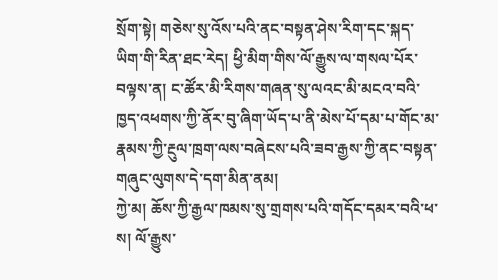སྲོག་སྟེ། གཅེས་སུ་འོས་པའི་ནང་བསྟན་ཤེས་རིག་དང་སྐད་ཡིག་གི་རིན་ཐང་རེད། ཕྱི་མིག་གིས་ལོ་རྒྱུས་ལ་གསལ་པོར་བལྟས་ན། ང་ཚོར་མི་རིགས་གཞན་སུ་ལའང་མི་མངའ་བའི་ཁྱད་འཕགས་ཀྱི་ནོར་བུ་ཞིག་ཡོད་པ་ནི་མེས་པོ་དམ་པ་གོང་མ་རྣམས་ཀྱི་རྔུལ་ཁྲག་ལས་བཞེངས་པའི་ཟབ་རྒྱས་ཀྱི་ནང་བསྟན་གཞུང་ལུགས་དེ་དག་མིན་ནམ།
ཀྱེ་མ། ཆོས་ཀྱི་རྒྱལ་ཁམས་སུ་གྲགས་པའི་གདོང་དམར་བའི་ཕ་ས། ལོ་རྒྱུས་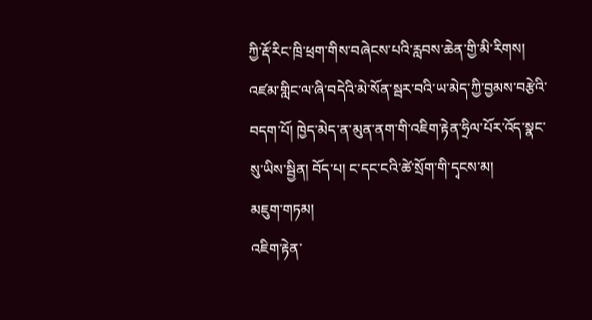ཀྱི་རྡོ་རིང་ཁྲི་ཕྲག་གིས་བཞེངས་པའི་རླབས་ཆེན་གྱི་མི་རིགས། འཛམ་གླིང་ལ་ཞི་བདེའི་མེ་སོན་སྦར་བའི་ཡ་མེད་ཀྱི་བྱམས་བརྩེའི་བདག་པོ། ཁྱེད་མེད་ན་མུན་ནག་གི་འཇིག་རྟེན་ཧྲིལ་པོར་འོད་སྣང་སུ་ཡིས་སྦྱིན། བོད་པ། ང་དང་ངའི་ཚེ་སྲོག་གི་དྭངས་མ།
མཇུག་གཏམ།
འཇིག་རྟེན་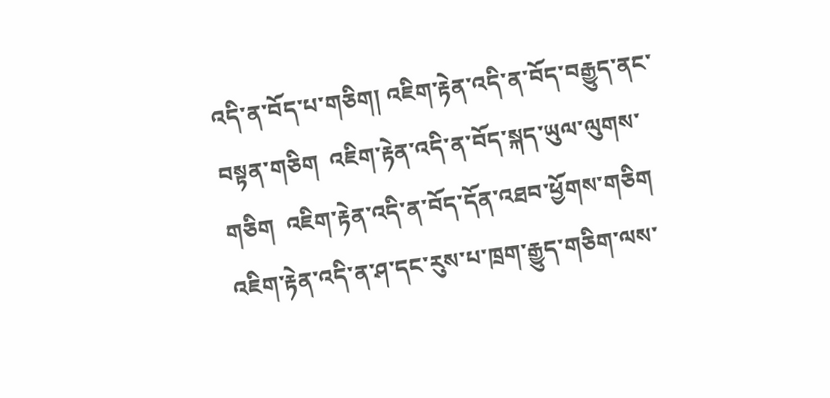འདི་ན་བོད་པ་གཅིག། འཇིག་རྟེན་འདི་ན་བོད་བརྒྱུད་ནང་བསྟན་གཅིག  འཇིག་རྟེན་འདི་ན་བོད་སྐད་ཡུལ་ལུགས་གཅིག  འཇིག་རྟེན་འདི་ན་བོད་དོན་འཐབ་ཕྱོགས་གཅིག  འཇིག་རྟེན་འདི་ན་ཤ་དང་རུས་པ་ཁྲག་རྒྱུད་གཅིག་ལས་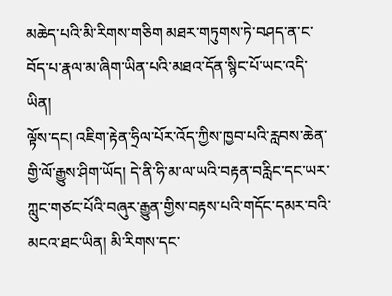མཆེད་པའི་མི་རིགས་གཅིག མཐར་གཏུགས་ཏེ་བཤད་ན་ང་བོད་པ་རྣལ་མ་ཞིག་ཡིན་པའི་མཐའ་དོན་སྙིང་པོ་ཡང་འདི་ཡིན།
ལྟོས་དང། འཇིག་རྟེན་ཧྲིལ་པོར་འོད་ཀྱིས་ཁྱབ་པའི་རླབས་ཆེན་གྱི་ལོ་རྒྱུས་ཤིག་ཡོད། དེ་ནི་ཧི་མ་ལ་ཡའི་བརྟན་བརླིང་དང་ཡར་ཀླུང་གཙང་པོའི་བཞུར་རྒྱུན་གྱིས་བརྟས་པའི་གདོང་དམར་བའི་མངའ་ཐང་ཡིན། མི་རིགས་དང་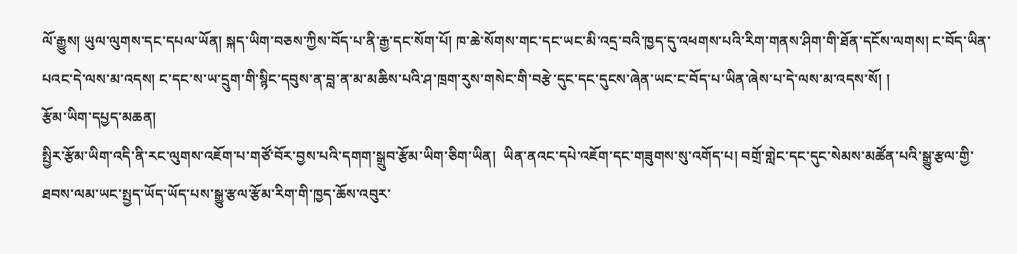ལོ་རྒྱུས། ཡུལ་ལུགས་དང་དཔལ་ཡོན། སྐད་ཡིག་བཅས་ཀྱིས་བོད་པ་ནི་རྒྱ་དང་སོག་པོ། ཁ་ཆེ་སོགས་གང་དང་ཡང་མི་འདྲ་བའི་ཁྱད་དུ་འཕགས་པའི་རིག་གནས་ཤིག་གི་ཐོན་དངོས་ལགས། ང་བོད་ཡིན་པའང་དེ་ལས་མ་འདས། ང་དང་ས་ཡ་དྲུག་གི་སྙིང་དབུས་ན་བླ་ན་མ་མཆིས་པའི་ཤ་ཁྲག་རུས་གསེང་གི་བརྩེ་དུང་དང་དུངས་ཞེན་ཡང་ང་བོད་པ་ཡིན་ཞེས་པ་དེ་ལས་མ་འདས་སོ། །
རྩོམ་ཡིག་དཔྱད་མཆན།
སྤྱིར་རྩོམ་ཡིག་འདི་ནི་རང་ལུགས་འཇོག་པ་གཙོ་བོར་བྱས་པའི་དགག་སྒྲུབ་རྩོམ་ཡིག་ཅིག་ཡིན།  ཡིན་ནའང་དཔེ་འཇོག་དང་གཟུགས་སུ་འགོད་པ། བགྲོ་གླེང་དང་དུང་སེམས་མཚོན་པའི་སྒྱུ་རྩལ་གྱི་ཐབས་ལམ་ཡང་སྤྱད་ཡོད་ཡོད་པས་སྒྱུ་རྩལ་རྩོམ་རིག་གི་ཁྱད་ཆོས་འབུར་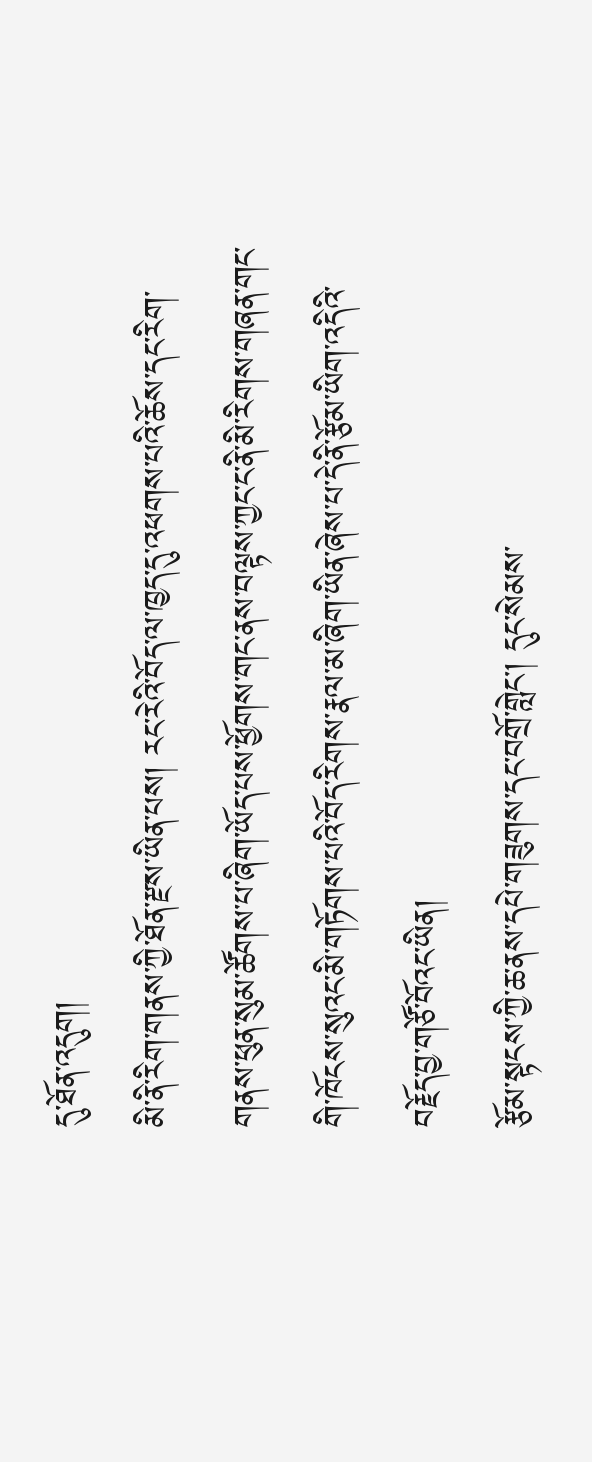དུ་ཐོན་འདུག།
མི་ནི་རིག་གནས་ཀྱི་ཐོན་རྫས་ཡིན་པས། རང་རེའི་བོད་ལ་ཁྱད་དུ་འཕགས་པའི་ཆོས་དང་རིག་གནས་ཕུན་སུམ་ཚོགས་པ་ཞིག་ཡོད་པས་ཕྱོགས་གང་ནས་བལྟས་ཀྱང་ང་ནི་མི་རིགས་གཞན་གང་གི་ཁོངས་སུའང་མི་གཏོགས་པའི་བོད་རིགས་རྣལ་མ་ཞིག་ཡིན་ཞེས་པ་དེ་ནི་རྩོམ་ཡིག་འདིའི་བརྗོད་བྱ་གཙོ་བོའང་ཡིན།
རྩོམ་སྟངས་ཀྱི་ཆ་ནས་དཔེ་གཟུགས་དང་བགྲོ་གླེང། དུང་སེམས་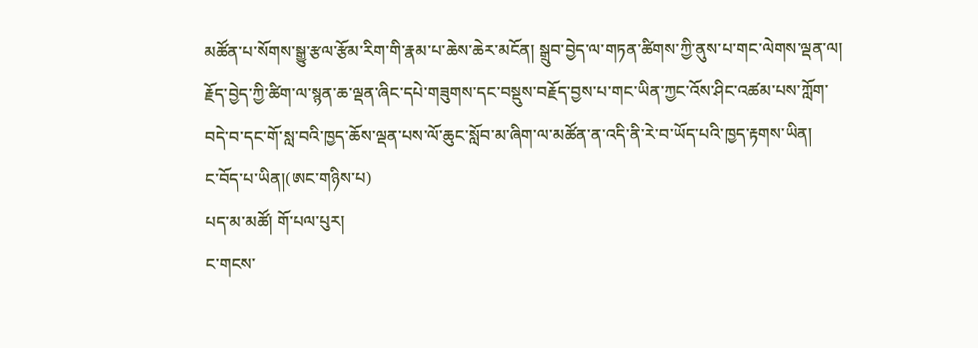མཚོན་པ་སོགས་སྒྱུ་རྩལ་རྩོམ་རིག་གི་རྣམ་པ་ཆེས་ཆེར་མངོན། སྒྲུབ་བྱེད་ལ་གཏན་ཚིགས་ཀྱི་ནུས་པ་གང་ལེགས་ལྡན་ལ། རྗོད་བྱེད་ཀྱི་ཚིག་ལ་སྙན་ཆ་ལྡན་ཞིང་དཔེ་གཟུགས་དང་བསྡུས་བརྗོད་བྱས་པ་གང་ཡིན་ཀྱང་འོས་ཤིང་འཚམ་པས་ཀློག་བདེ་བ་དང་གོ་སླ་བའི་ཁྱད་ཆོས་ལྡན་པས་ལོ་ཆུང་སློབ་མ་ཞིག་ལ་མཚོན་ན་འདི་ནི་རེ་བ་ཡོད་པའི་ཁྱད་རྟགས་ཡིན།
ང་བོད་པ་ཡིན།(ཨང་གཉིས་པ)
པད་མ་མཚོ། གོ་པལ་པུར།
ང་གངས་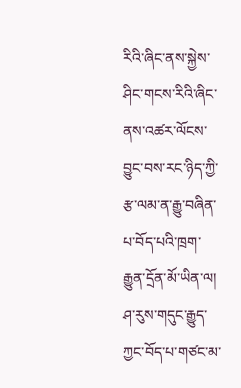རིའི་ཞིང་ནས་སྐྱེས་ཤིང་གངས་རིའི་ཞིང་ནས་འཚར་ལོངས་བྱུང་བས་རང་ཉིད་ཀྱི་རྩ་ལམ་ན་རྒྱུ་བཞིན་པ་བོད་པའི་ཁྲག་རྒྱུན་དྲོན་མོ་ཡིན་ལ། ཤ་རུས་གདུང་རྒྱུད་ཀྱང་བོད་པ་གཙང་མ་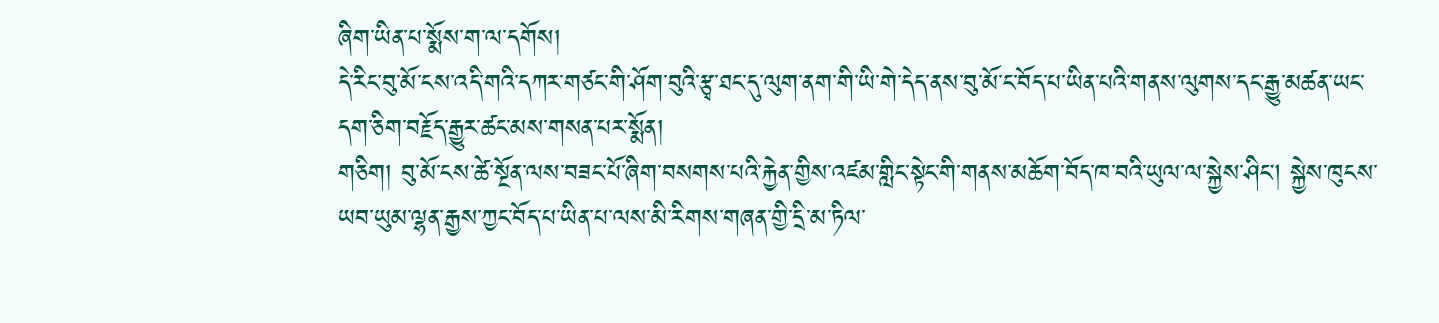ཞིག་ཡིན་པ་སྨོས་ག་ལ་དགོས།
དེ་རིང་བུ་མོ་ངས་འདི་གའི་དཀར་གཙང་གི་ཤོག་བུའི་རྩྭ་ཐང་དུ་ལུག་ནག་གི་ཡི་གེ་དེད་ནས་བུ་མོ་ང་བོད་པ་ཡིན་པའི་གནས་ལུགས་དང་རྒྱུ་མཚན་ཡང་དག་ཅིག་བརྗོད་རྒྱུར་ཚང་མས་གསན་པར་སྨོན།
གཅིག། བུ་མོ་ངས་ཚེ་སྔོན་ལས་བཟང་པོ་ཞིག་བསགས་པའི་རྐྱེན་གྱིས་འཛམ་གླིང་སྟེང་གི་གནས་མཆོག་བོད་ཁ་བའི་ཡུལ་ལ་སྐྱེས་ཤིང། སྐྱེས་ཁུངས་ཡབ་ཡུམ་ལྷན་རྒྱས་ཀྱང་བོད་པ་ཡིན་པ་ལས་མི་རིགས་གཞན་གྱི་དྲི་མ་ཏིལ་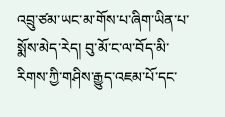འབྲུ་ཙམ་ཡང་མ་གོས་པ་ཞིག་ཡིན་པ་སྨོས་མེད་རེད། བུ་མོ་ང་ལ་བོད་མི་རིགས་ཀྱི་གཤིས་རྒྱུད་འཇམ་པོ་དང་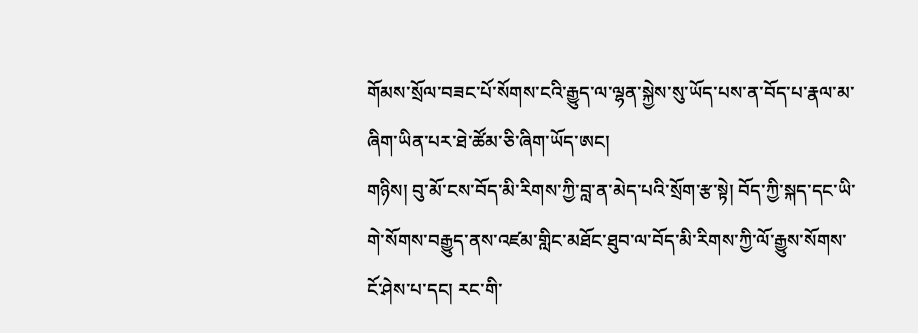གོམས་སྲོལ་བཟང་པོ་སོགས་ངའི་རྒྱུད་ལ་ལྷན་སྐྱེས་སུ་ཡོད་པས་ན་བོད་པ་རྣལ་མ་ཞིག་ཡིན་པར་ཐེ་ཚོམ་ཅི་ཞིག་ཡོད་ཨང།
གཉིས། བུ་མོ་ངས་བོད་མི་རིགས་ཀྱི་བླ་ན་མེད་པའི་སྲོག་རྩ་སྟེ། བོད་ཀྱི་སྐད་དང་ཡི་གེ་སོགས་བརྒྱུད་ནས་འཛམ་གླིང་མཐོང་ཐུབ་ལ་བོད་མི་རིགས་ཀྱི་ལོ་རྒྱུས་སོགས་ངོ་ཤེས་པ་དང། རང་གི་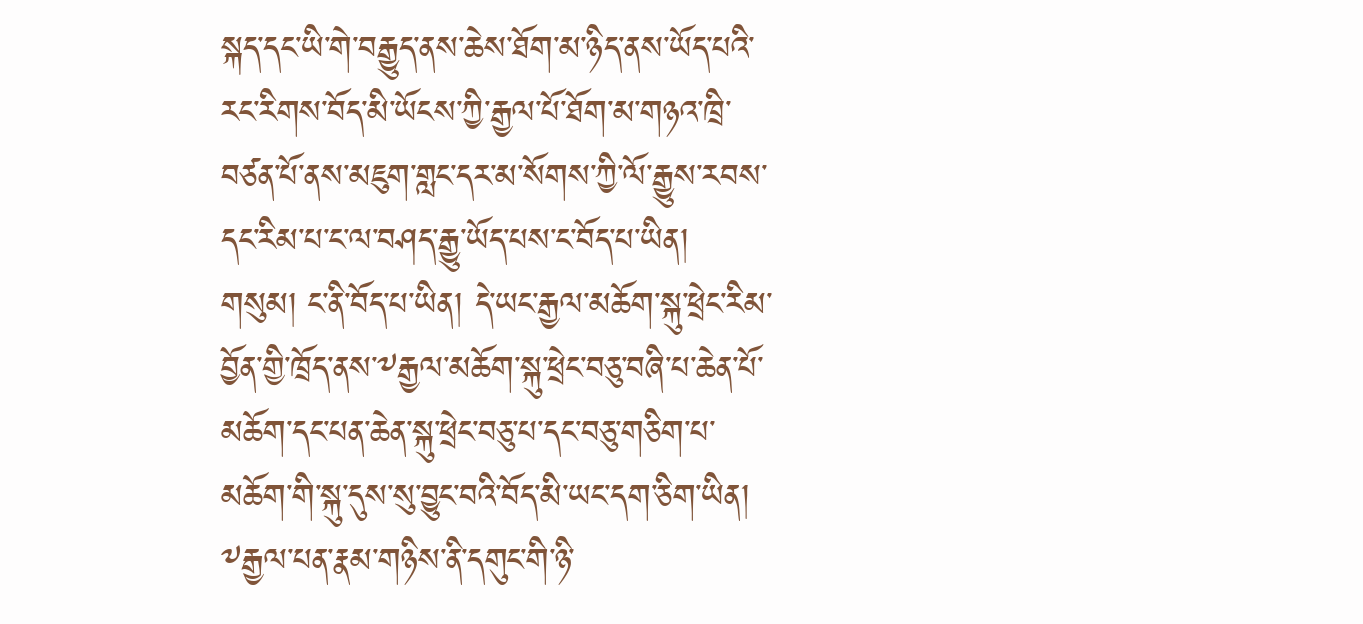སྐད་དང་ཡི་གེ་བརྒྱུད་ནས་ཆེས་ཐོག་མ་ཉིད་ནས་ཡོད་པའི་རང་རིགས་བོད་མི་ཡོངས་ཀྱི་རྒྱལ་པོ་ཐོག་མ་གཉའ་ཁྲི་བཙན་པོ་ནས་མཇུག་གླང་དར་མ་སོགས་ཀྱི་ལོ་རྒྱུས་རབས་དང་རིམ་པ་ང་ལ་བཤད་རྒྱུ་ཡོད་པས་ང་བོད་པ་ཡིན།
གསུམ། ང་ནི་བོད་པ་ཡིན། དེ་ཡང་རྒྱལ་མཆོག་སྐུ་ཕྲེང་རིམ་བྱོན་གྱི་ཁྲོད་ནས་༸རྒྱལ་མཆོག་སྐུ་ཕྲེང་བཅུ་བཞི་པ་ཆེན་པོ་མཆོག་དང་པན་ཆེན་སྐུ་ཕྲེང་བཅུ་པ་དང་བཅུ་གཅིག་པ་མཆོག་གི་སྐུ་དུས་སུ་བྱུང་བའི་བོད་མི་ཡང་དག་ཅིག་ཡིན། ༸རྒྱལ་པན་རྣམ་གཉིས་ནི་དགུང་གི་ཉི་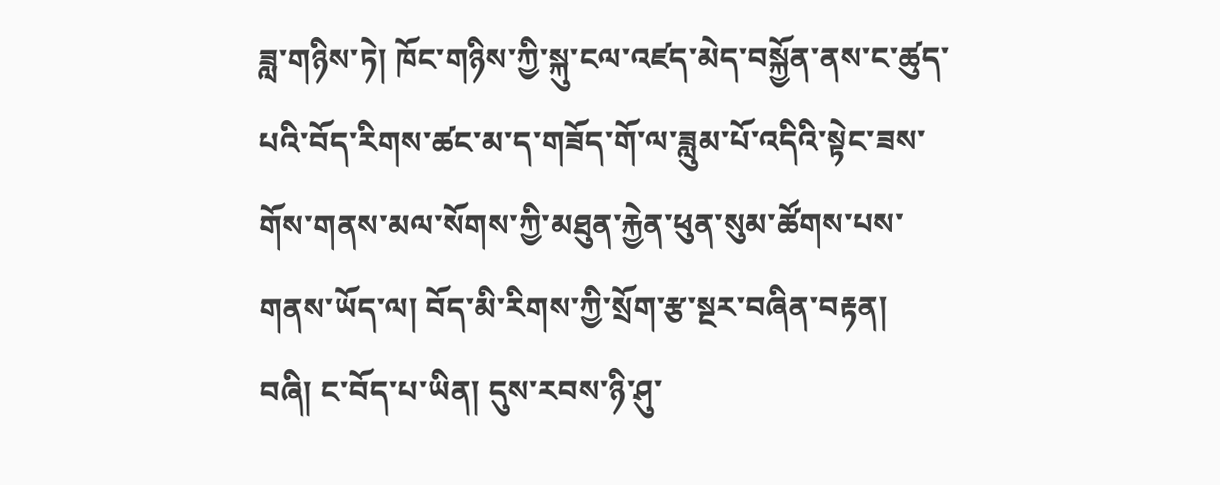ཟླ་གཉིས་ཏེ། ཁོང་གཉིས་ཀྱི་སྐུ་ངལ་འཛད་མེད་བསྐྱོན་ནས་ང་ཚུད་པའི་བོད་རིགས་ཚང་མ་ད་གཟོད་གོ་ལ་ཟླུམ་པོ་འདིའི་སྟེང་ཟས་གོས་གནས་མལ་སོགས་ཀྱི་མཐུན་རྐྱེན་ཕུན་སུམ་ཚོགས་པས་གནས་ཡོད་ལ། བོད་མི་རིགས་ཀྱི་སྲོག་རྩ་སྔར་བཞིན་བརྟན།
བཞི། ང་བོད་པ་ཡིན། དུས་རབས་ཉི་ཤུ་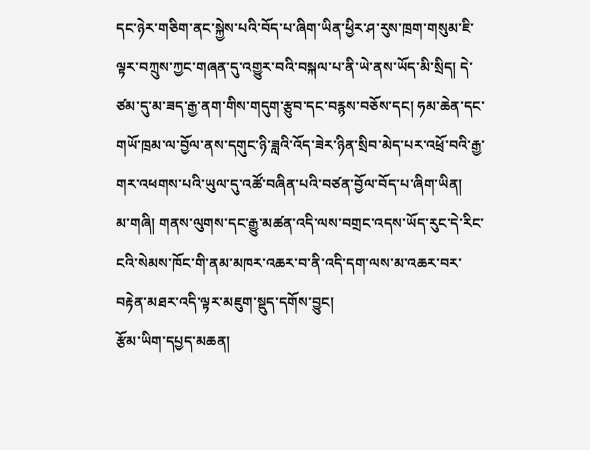དང་ཉེར་གཅིག་ནང་སྐྱེས་པའི་བོད་པ་ཞིག་ཡིན་ཕྱིར་ཤ་རུས་ཁྲག་གསུམ་ཇི་ལྟར་བཀྲུས་ཀྱང་གཞན་དུ་འགྱུར་བའི་བསྐལ་པ་ནི་ཡེ་ནས་ཡོད་མི་སྲིད། དེ་ཙམ་དུ་མ་ཟད་རྒྱ་ནག་གིས་གདུག་རྩུབ་དང་བརྙས་བཅོས་དང། ཧམ་ཆེན་དང་གཡོ་ཁྲམ་ལ་བྱོལ་ནས་དགུང་ཉི་ཟླའི་འོད་ཟེར་ཉིན་སྲིབ་མེད་པར་འཕྲོ་བའི་རྒྱ་གར་འཕགས་པའི་ཡུལ་དུ་འཚོ་བཞིན་པའི་བཙན་བྱོལ་བོད་པ་ཞིག་ཡིན།
མ་གཞི། གནས་ལུགས་དང་རྒྱུ་མཚན་འདི་ལས་བགྲང་འདས་ཡོད་རུང་དེ་རིང་ངའི་སེམས་ཁོང་གི་ནམ་མཁར་འཆར་བ་ནི་འདི་དག་ལས་མ་འཆར་བར་བརྟེན་མཐར་འདི་ལྟར་མཇུག་སྡུད་དགོས་བྱུང།
རྩོམ་ཡིག་དཔྱད་མཆན།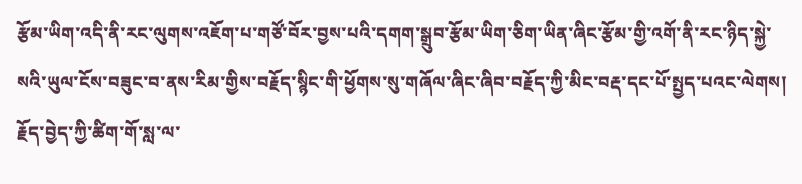རྩོམ་ཡིག་འདི་ནི་རང་ལུགས་འཇོག་པ་གཙོ་བོར་བྱས་པའི་དགག་སྒྲུབ་རྩོམ་ཡིག་ཅིག་ཡིན་ཞིང་རྩོམ་གྱི་འགོ་ནི་རང་ཉིད་སྐྱེ་སའི་ཡུལ་ངོས་བཟུང་བ་ནས་རིམ་གྱིས་བརྗོད་སྙིང་གི་ཕྱོགས་སུ་གཞོལ་ཞིང་ཞིབ་བརྗོད་ཀྱི་མིང་བརྡ་དང་པོ་སྤྱད་པའང་ལེགས། རྗོད་བྱེད་ཀྱི་ཚིག་གོ་སླ་ལ་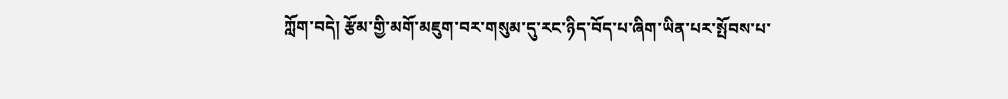ཀློག་བདེ། རྩོམ་གྱི་མགོ་མཇུག་བར་གསུམ་དུ་རང་ཉིད་བོད་པ་ཞིག་ཡིན་པར་སྤོབས་པ་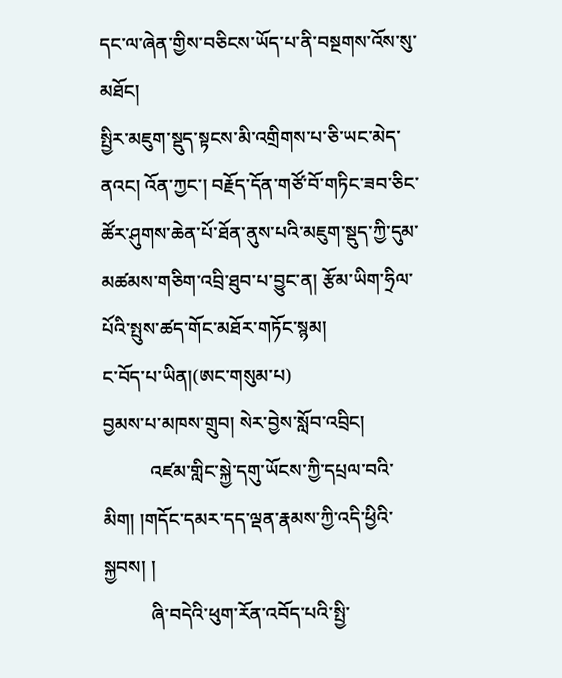དང་ལ་ཞེན་གྱིས་བཅིངས་ཡོད་པ་ནི་བསྔགས་འོས་སུ་མཐོང།
སྤྱིར་མཇུག་སྡུད་སྟངས་མི་འགྲིགས་པ་ཅི་ཡང་མེད་ནའང། འོན་ཀྱང་། བརྗོད་དོན་གཙོ་བོ་གཏིང་ཟབ་ཅིང་ཚོར་ཤུགས་ཆེན་པོ་ཐོན་ནུས་པའི་མཇུག་སྡུད་ཀྱི་དུམ་མཚམས་གཅིག་འབྲི་ཐུབ་པ་བྱུང་ན། རྩོམ་ཡིག་ཧྲིལ་པོའི་སྤུས་ཚད་གོང་མཐོར་གཏོང་སྙམ།
ང་བོད་པ་ཡིན།(ཨང་གསུམ་པ)
བྱམས་པ་མཁས་གྲུབ། སེར་བྱེས་སློབ་འབྲིང།
          འཛམ་གླིང་སྐྱེ་དགུ་ཡོངས་ཀྱི་དཔྲལ་བའི་མིག། །གདོང་དམར་དད་ལྡན་རྣམས་ཀྱི་འདི་ཕྱིའི་སྐྱབས། །
          ཞི་བདེའི་ཕུག་རོན་འབོད་པའི་སྤྱི་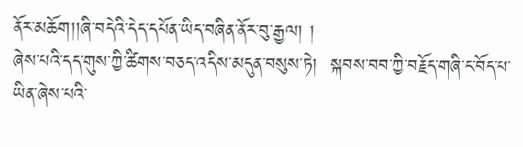ནོར་མཆོག།།ཞི་བདེའི་དེད་དཔོན་ཡིད་བཞིན་ནོར་བུ་རྒྱལ། །
ཞེས་པའི་དད་གུས་ཀྱི་ཚིགས་བཅད་འདིས་མདུན་བསུས་ཏེ།  སྐབས་བབ་ཀྱི་བརྗོད་གཞི་ང་བོད་པ་ཡིན་ཞེས་པའི་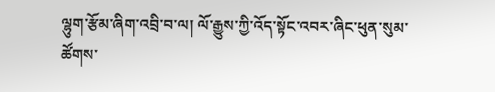ལྷུག་རྩོམ་ཞིག་འབྲི་བ་ལ། ལོ་རྒྱུས་ཀྱི་འོད་སྟོང་འབར་ཞིང་ཕུན་སུམ་ཚོགས་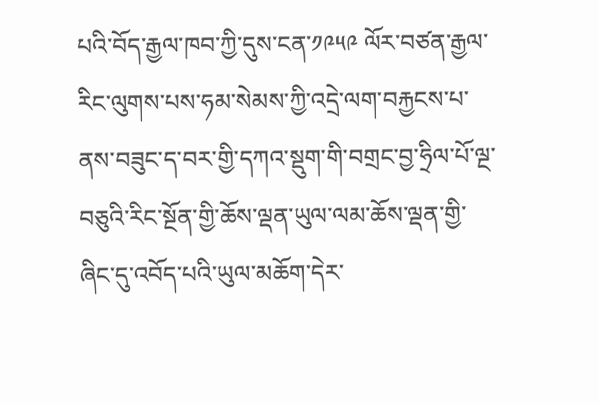པའི་བོད་རྒྱལ་ཁབ་ཀྱི་དུས་ངན་༡༩༥༩ ལོར་བཙན་རྒྱལ་རིང་ལུགས་པས་ཧམ་སེམས་ཀྱི་འདྲེ་ལག་བརྐྱངས་པ་ནས་བཟུང་ད་བར་གྱི་དཀའ་སྡུག་གི་བགྲང་བྱ་ཧྲིལ་པོ་ལྔ་བཅུའི་རིང་སྔོན་གྱི་ཆོས་ལྡན་ཡུལ་ལམ་ཆོས་ལྡན་གྱི་ཞིང་དུ་འབོད་པའི་ཡུལ་མཆོག་དེར་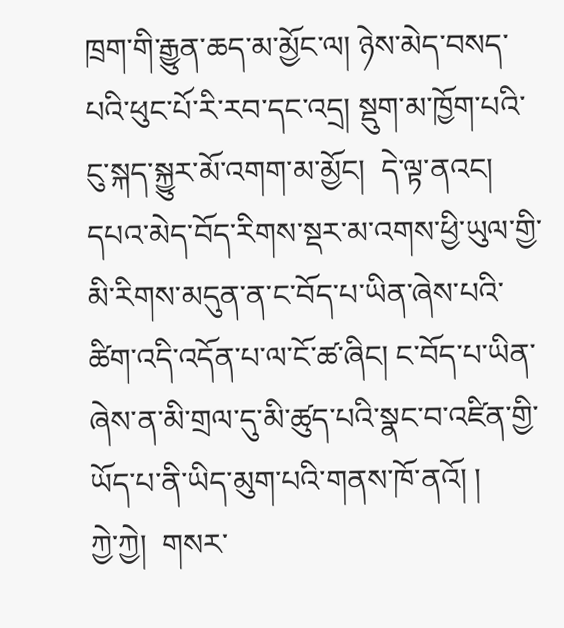ཁྲག་གི་རྒྱུན་ཆད་མ་མྱོང་ལ། ཉེས་མེད་བསད་པའི་ཕུང་པོ་རི་རབ་དང་འདྲ། སྡུག་མ་ཁྱོག་པའི་ངུ་སྐད་སྐྱུར་མོ་འགག་མ་མྱོང།  དེ་ལྟ་ནའང། དཔའ་མེད་བོད་རིགས་སྡར་མ་འགས་ཕྱི་ཡུལ་གྱི་མི་རིགས་མདུན་ན་ང་བོད་པ་ཡིན་ཞེས་པའི་ཚིག་འདི་འདོན་པ་ལ་ངོ་ཚ་ཞིང། ང་བོད་པ་ཡིན་ཞེས་ན་མི་གྲལ་དུ་མི་ཚུད་པའི་སྣང་བ་འཛིན་གྱི་ཡོད་པ་ནི་ཡིད་མུག་པའི་གནས་ཁོ་ནའོ། །
ཀྱེ་ཀྱེ།  གསར་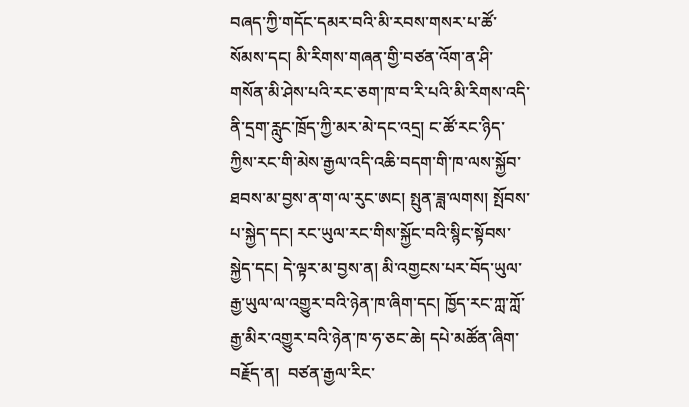བཞད་ཀྱི་གདོང་དམར་བའི་མི་རབས་གསར་པ་ཚོ་སོམས་དང། མི་རིགས་གཞན་གྱི་བཙན་འོག་ན་ཤི་གསོན་མི་ཤེས་པའི་རང་ཅག་ཁ་བ་རི་པའི་མི་རིགས་འདི་ནི་དྲག་རླུང་ཁྲོད་ཀྱི་མར་མེ་དང་འདྲ། ང་ཚོ་རང་ཉིད་ཀྱིས་རང་གི་མེས་རྒྱལ་འདི་འཆི་བདག་གི་ཁ་ལས་སྐྱོབ་ཐབས་མ་བྱས་ན་ག་ལ་རུང་ཨང། སྤུན་ཟླ་ལགས། སྤོབས་པ་སྐྱེད་དང། རང་ཡུལ་རང་གིས་སྐྱོང་བའི་སྙིང་སྟོབས་སྐྱེད་དང། དེ་ལྟར་མ་བྱས་ན། མི་འགྱངས་པར་བོད་ཡུལ་རྒྱ་ཡུལ་ལ་འགྱུར་བའི་ཉེན་ཁ་ཞིག་དང། ཁྱོད་རང་ཀླ་ཀློ་རྒྱ་མིར་འགྱུར་བའི་ཉེན་ཁ་ཧ་ཅང་ཆེ། དཔེ་མཚོན་ཞིག་བརྗོད་ན།  བཙན་རྒྱལ་རིང་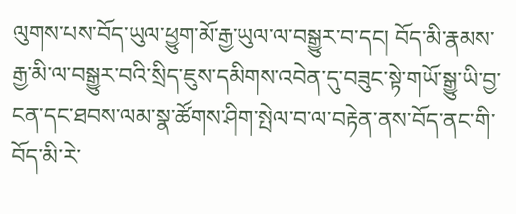ལུགས་པས་བོད་ཡུལ་ཕྱུག་མོ་རྒྱ་ཡུལ་ལ་བསྒྱུར་བ་དང། བོད་མི་རྣམས་རྒྱ་མི་ལ་བསྒྱུར་བའི་སྲིད་ཇུས་དམིགས་འབེན་དུ་བཟུང་སྟེ་གཡོ་སྒྱུ་ཡི་བྱ་ངན་དང་ཐབས་ལམ་སྣ་ཚོགས་ཤིག་སྤེལ་བ་ལ་བརྟེན་ནས་བོད་ནང་གི་བོད་མི་རེ་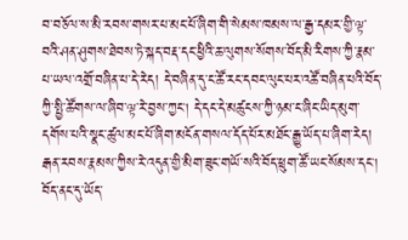བ་བཅོལ་ས་མི་རབས་གསར་པ་མང་པོ་ཞིག་གི་སེམས་ཁམས་ལ་རྒྱ་དམར་གྱི་ལྟ་བའི་ཤན་ཤུགས་ཐེབས་ཏེ་སྐད་བརྡ་དང་ཕྱིའི་ཆ་ལུགས་སོགས་བོད་མི་རིགས་ཀྱི་རྣམ་པ་ཡལ་འགྲོ་བཞིན་པ་དེ་རེད། དེ་བཞིན་དུ་ང་ཚོ་རང་དབང་ལུང་པར་འཚོ་བཞིན་པའི་བོད་ཀྱི་སྤྱི་ཚོགས་ལ་ཞིབ་ལྟ་རེ་བྱས་ཀྱང། དེ་དང་དེ་མཚུངས་ཀྱི་ཉམ་ང་ཞིང་ཡིད་མུག་དགོས་པའི་སྣང་ཚུལ་མང་པོ་ཞིག་མངོན་གསལ་དོད་པོར་མཐོང་རྒྱུ་ཡོད་པ་ཞིག་རེད།
རྒན་རབས་རྣམས་ཀྱིས་རེ་འདུན་གྱི་མིག་ཟུང་གཡོ་སའི་བོད་ཕྲུག་ཚོ་ཡང་སོམས་དང། བོད་ནང་དུ་ཡོད་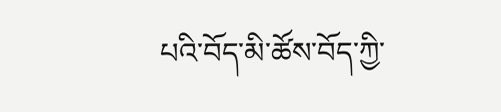པའི་བོད་མི་ཚོས་བོད་ཀྱི་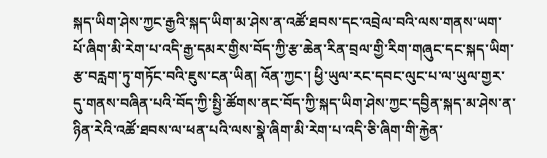སྐད་ཡིག་ཤེས་ཀྱང་རྒྱའི་སྐད་ཡིག་མ་ཤེས་ན་འཚོ་ཐབས་དང་འབྲེལ་བའི་ལས་གནས་ཡག་པོ་ཞིག་མི་རེག་པ་འདི་རྒྱ་དམར་གྱིས་བོད་ཀྱི་རྩ་ཆེན་རིན་བྲལ་གྱི་རིག་གཞུང་དང་སྐད་ཡིག་རྩ་བརླག་ཏུ་གཏོང་བའི་ཇུས་ངན་ཡིན། འོན་ཀྱང་། ཕྱི་ཡུལ་རང་དབང་ལུང་པ་ལ་ཡུལ་གྱར་དུ་གནས་བཞིན་པའི་བོད་ཀྱི་སྤྱི་ཚོགས་ནང་བོད་ཀྱི་སྐད་ཡིག་ཤེས་ཀྱང་དབྱིན་སྐད་མ་ཤེས་ན་ཉིན་རེའི་འཚོ་ཐབས་ལ་ཕན་པའི་ལས་སྣེ་ཞིག་མི་རེག་པ་འདི་ཅི་ཞིག་གི་རྐྱེན་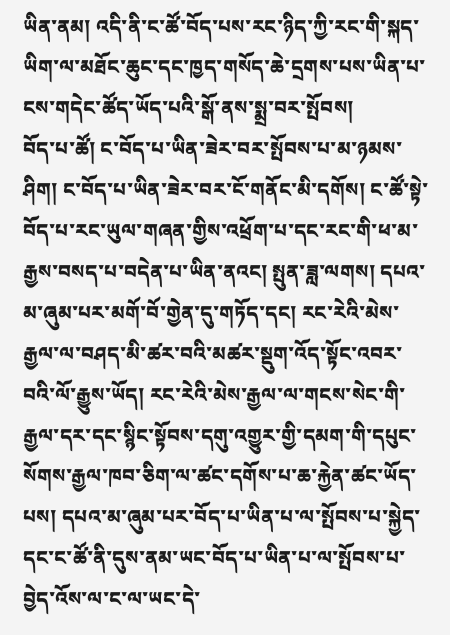ཡིན་ནམ། འདི་ནི་ང་ཚོ་བོད་པས་རང་ཉིད་ཀྱི་རང་གི་སྐད་ཡིག་ལ་མཐོང་ཆུང་དང་ཁྱད་གསོད་ཆེ་དྲགས་པས་ཡིན་པ་ངས་གདེང་ཚོད་ཡོད་པའི་སྒོ་ནས་སྨྲ་བར་སྤོབས།
བོད་པ་ཚོ། ང་བོད་པ་ཡིན་ཟེར་བར་སྤོབས་པ་མ་ཉམས་ཤིག། ང་བོད་པ་ཡིན་ཟེར་བར་ངོ་གནོང་མི་དགོས། ང་ཚོ་སྟེ་བོད་པ་རང་ཡུལ་གཞན་གྱིས་འཕྲོག་པ་དང་རང་གི་ཕ་མ་རྒྱས་བསད་པ་བདེན་པ་ཡིན་ནའང། སྤུན་ཟླ་ལགས། དཔའ་མ་ཞུམ་པར་མགོ་བོ་གྱེན་དུ་གཏོད་དང། རང་རེའི་མེས་རྒྱལ་ལ་བཤད་མི་ཚར་བའི་མཚར་སྡུག་འོད་སྟོང་འབར་བའི་ལོ་རྒྱུས་ཡོད། རང་རེའི་མེས་རྒྱལ་ལ་གངས་སེང་གི་རྒྱལ་དར་དང་སྙིང་སྟོབས་དགུ་འགྱུར་གྱི་དམག་གི་དཔུང་སོགས་རྒྱལ་ཁབ་ཅིག་ལ་ཚང་དགོས་པ་ཆ་རྐྱེན་ཚང་ཡོད་པས། དཔའ་མ་ཞུམ་པར་བོད་པ་ཡིན་པ་ལ་སྤོབས་པ་སྐྱེད་དང་ང་ཚོ་ནི་དུས་ནམ་ཡང་བོད་པ་ཡིན་པ་ལ་སྤོབས་པ་བྱེད་འོས་ལ་ང་ལ་ཡང་དེ་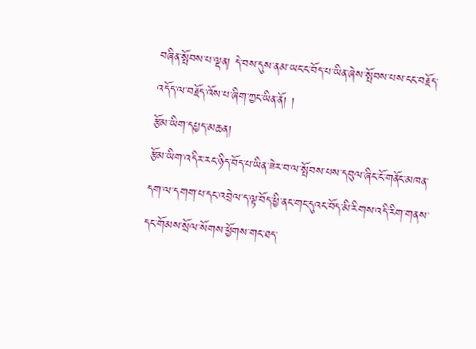བཞིན་སྤོབས་པ་ལྡན། དེ་བས་དུས་ནམ་ཡང་ང་བོད་པ་ཡིན་ཞེས་སྤོབས་པས་ངང་བརྗོད་འདོད་ལ་བརྗོད་འོས་པ་ཞིག་ཀྱང་ཡིན་ནོ། །
རྩོམ་ཡིག་དཔྱད་མཆན།
རྩོམ་ཡིག་འདིར་རང་ཉིད་བོད་པ་ཡིན་ཟེར་བ་ལ་སྤོབས་པས་དབུལ་ཞིང་ངོ་གནོང་མཁན་དག་ལ་དགག་པ་དང་འབྲེལ་ད་ལྟ་བོད་ཕྱི་ནང་གང་དུའང་བོད་མི་རིགས་འདི་རིག་གནས་དང་གོམས་སྲོལ་སོགས་ཕྱོགས་གང་ཐད་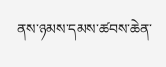ནས་ཉམས་དམས་ཚབས་ཆེན་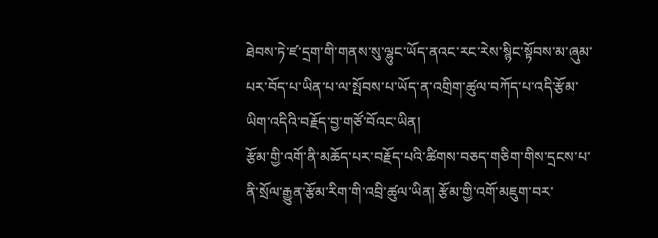ཐེབས་ཏེ་ཛ་དྲག་གི་གནས་སུ་ལྷུང་ཡོད་ནའང་རང་རེས་སྙིང་སྟོབས་མ་ཞུམ་པར་བོད་པ་ཡིན་པ་ལ་སྤོབས་པ་ཡོད་ན་འགྲིག་ཚུལ་བཀོད་པ་འདི་རྩོམ་ཡིག་འདིའི་བརྗོད་བྱ་གཙོ་བོའང་ཡིན།
རྩོམ་གྱི་འགོ་ནི་མཆོད་པར་བརྗོད་པའི་ཚིགས་བཅད་གཅིག་གིས་དྲངས་པ་ནི་སྲོལ་རྒྱུན་རྩོམ་རིག་གི་འབྲི་ཚུལ་ཡིན། རྩོམ་གྱི་འགོ་མཇུག་བར་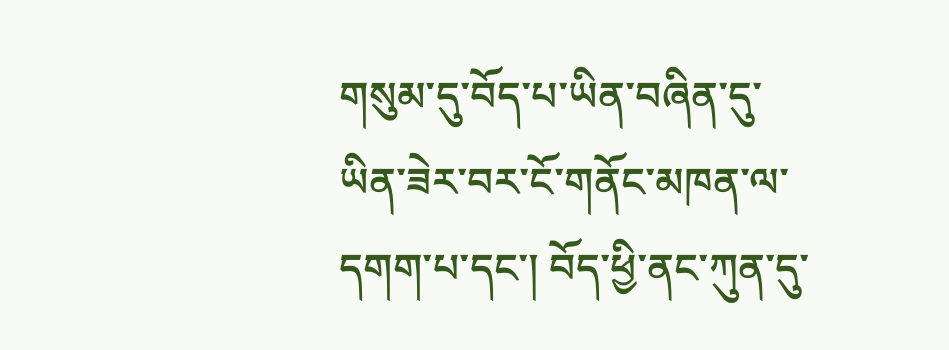གསུམ་དུ་བོད་པ་ཡིན་བཞིན་དུ་ཡིན་ཟེར་བར་ངོ་གནོང་མཁན་ལ་དགག་པ་དང་། བོད་ཕྱི་ནང་ཀུན་དུ་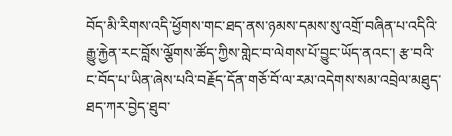བོད་མི་རིགས་འདི་ཕྱོགས་གང་ཐད་ནས་ཉམས་དམས་སུ་འགྲོ་བཞིན་པ་འདིའི་རྒྱུ་རྐྱེན་རང་བློས་ལྕོགས་ཚོད་ཀྱིས་གླེང་བ་ལེགས་པོ་བྱུང་ཡོད་ནའང་། རྩ་བའི་ང་བོད་པ་ཡིན་ཞེས་པའི་བརྗོད་དོན་གཅོ་བོ་ལ་རམ་འདེགས་སམ་འབྲེལ་མཐུད་ཐད་ཀར་བྱེད་ཐུབ་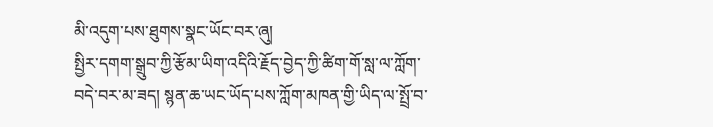མི་འདུག་པས་ཐུགས་སྣང་ཡོང་བར་ཞུ།
སྤྱིར་དགག་སྒྲུབ་ཀྱི་རྩོམ་ཡིག་འདིའི་རྗོད་བྱེད་ཀྱི་ཚིག་གོ་སླ་ལ་ཀློག་བདེ་བར་མ་ཟད། སྙན་ཆ་ཡང་ཡོད་པས་ཀློག་མཁན་གྱི་ཡིད་ལ་སྤྲོ་བ་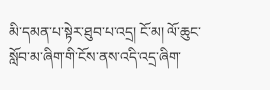མི་དམན་པ་སྟེར་ཐུབ་པ་འདྲ། ངོ་མ། ལོ་ཆུང་སློབ་མ་ཞིག་གི་ངོས་ནས་འདི་འདྲ་ཞིག་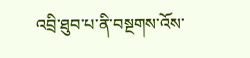འབྲི་ཐུབ་པ་ནི་བསྔགས་འོས་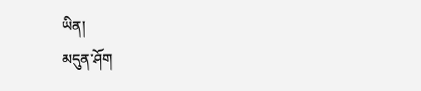ཡིན།
མདུན་ཤོག